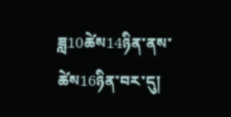ཟླ10ཚེས14ཉིན་ནས་ཚེས16ཉིན་བར་དུ།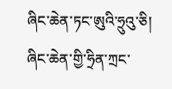ཞིང་ཆེན་ཏང་ཨུའི་ཧྲུའུ་ཅི། ཞིང་ཆེན་གྱི་ཧྲིན་ཀྲང་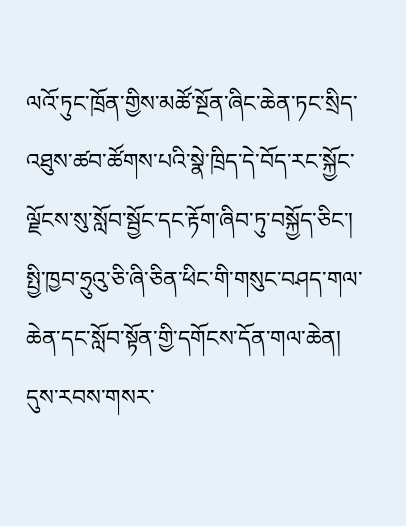ལའོ་ཏུང་ཁྲོན་གྱིས་མཚོ་སྔོན་ཞིང་ཆེན་ཏང་སྲིད་འཐུས་ཚབ་ཚོགས་པའི་སྣེ་ཁྲིད་དེ་བོད་རང་སྐྱོང་ལྗོངས་སུ་སློབ་སྦྱོང་དང་རྟོག་ཞིབ་ཏུ་བསྐྱོད་ཅིང་། སྤྱི་ཁྱབ་ཧྲུའུ་ཅི་ཞི་ཅིན་ཕིང་གི་གསུང་བཤད་གལ་ཆེན་དང་སློབ་སྟོན་གྱི་དགོངས་དོན་གལ་ཆེན། དུས་རབས་གསར་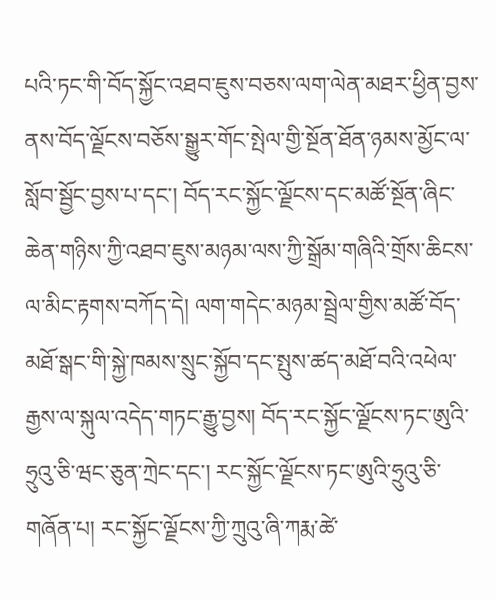པའི་ཏང་གི་བོད་སྐྱོང་འཐབ་ཇུས་བཅས་ལག་ལེན་མཐར་ཕྱིན་བྱས་ནས་བོད་ལྗོངས་བཅོས་སྒྱུར་གོང་སྤེལ་གྱི་སྔོན་ཐོན་ཉམས་མྱོང་ལ་སློབ་སྦྱོང་བྱས་པ་དང་། བོད་རང་སྐྱོང་ལྗོངས་དང་མཚོ་སྔོན་ཞིང་ཆེན་གཉིས་ཀྱི་འཐབ་ཇུས་མཉམ་ལས་ཀྱི་སྒྲོམ་གཞིའི་གྲོས་ཆིངས་ལ་མིང་རྟགས་བཀོད་དེ། ལག་གདེང་མཉམ་སྦྲེལ་གྱིས་མཚོ་བོད་མཐོ་སྒང་གི་སྐྱེ་ཁམས་སྲུང་སྐྱོབ་དང་སྤུས་ཚད་མཐོ་བའི་འཕེལ་རྒྱས་ལ་སྐུལ་འདེད་གཏང་རྒྱུ་བྱས། བོད་རང་སྐྱོང་ལྗོངས་ཏང་ཨུའི་ཧྲུའུ་ཅི་ཝང་ཅུན་ཀྲེང་དང་། རང་སྐྱོང་ལྗོངས་ཏང་ཨུའི་ཧྲུའུ་ཅི་གཞོན་པ། རང་སྐྱོང་ལྗོངས་ཀྱི་ཀྲུའུ་ཞི་ཀརྨ་ཚེ་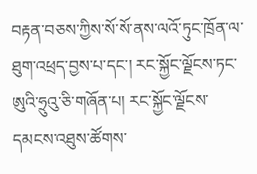བརྟན་བཅས་ཀྱིས་སོ་སོ་ནས་ལའོ་ཏུང་ཁྲོན་ལ་ཐུག་འཕྲད་བྱས་པ་དང་། རང་སྐྱོང་ལྗོངས་ཏང་ཨུའི་ཧྲུའུ་ཅི་གཞོན་པ། རང་སྐྱོང་ལྗོངས་དམངས་འཐུས་ཚོགས་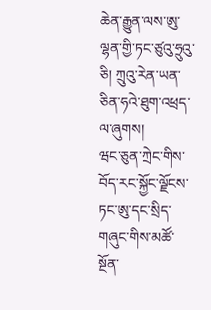ཆེན་རྒྱུན་ལས་ཨུ་ལྷན་གྱི་ཏང་ཙུའུ་ཧྲུའུ་ཅི། ཀྲུའུ་རེན་ཡན་ཅིན་ཧའེ་ཐུག་འཕྲད་ལ་ཞུགས།
ཝང་ཅུན་ཀྲེང་གིས་བོད་རང་སྐྱོང་ལྗོངས་ཏང་ཨུ་དང་སྲིད་གཞུང་གིས་མཚོ་སྔོན་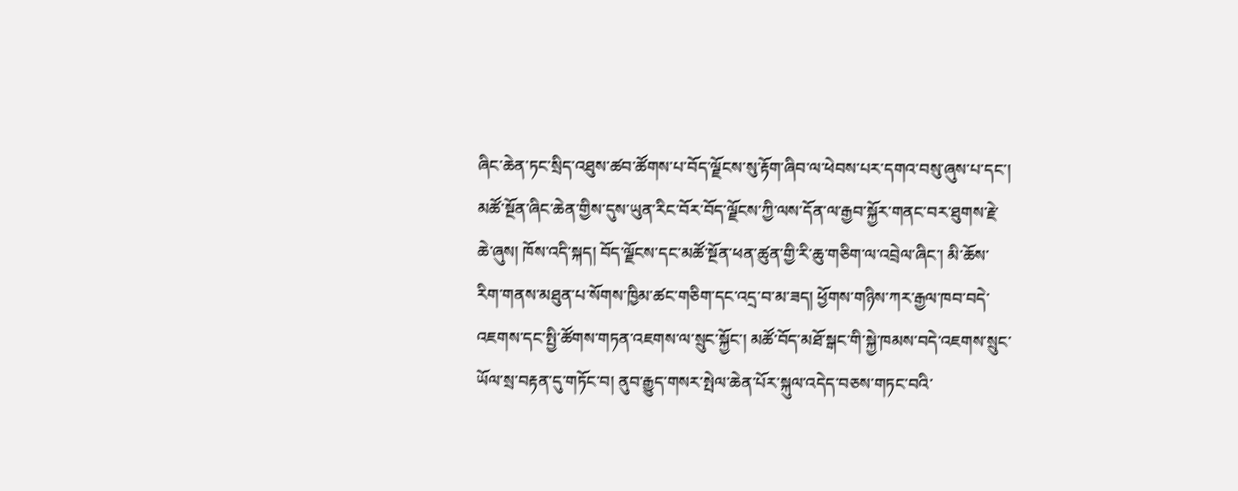ཞིང་ཆེན་ཏང་སྲིད་འཐུས་ཚབ་ཚོགས་པ་བོད་ལྗོངས་སུ་རྟོག་ཞིབ་ལ་ཕེབས་པར་དགའ་བསུ་ཞུས་པ་དང་། མཚོ་སྔོན་ཞིང་ཆེན་གྱིས་དུས་ཡུན་རིང་བོར་བོད་ལྗོངས་ཀྱི་ལས་དོན་ལ་རྒྱབ་སྐྱོར་གནང་བར་ཐུགས་རྗེ་ཆེ་ཞུས། ཁོས་འདི་སྐད། བོད་ལྗོངས་དང་མཚོ་སྔོན་ཕན་ཚུན་གྱི་རི་ཆུ་གཅིག་ལ་འབྲེལ་ཞིང་། མི་ཆོས་རིག་གནས་མཐུན་པ་སོགས་ཁྱིམ་ཚང་གཅིག་དང་འདྲ་བ་མ་ཟད། ཕྱོགས་གཉིས་ཀར་རྒྱལ་ཁབ་བདེ་འཇགས་དང་སྤྱི་ཚོགས་གཏན་འཇགས་ལ་སྲུང་སྐྱོང་། མཚོ་བོད་མཐོ་སྒང་གི་སྐྱེ་ཁམས་བདེ་འཇགས་སྲུང་ཡོལ་སྲ་བརྟན་དུ་གཏོང་བ། ནུབ་རྒྱུད་གསར་སྤེལ་ཆེན་པོར་སྐུལ་འདེད་བཅས་གཏང་བའི་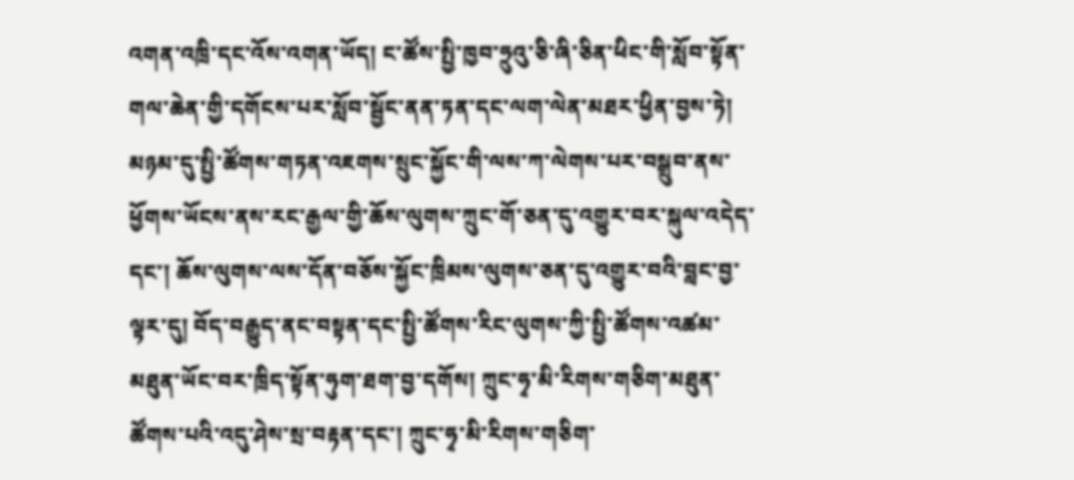འགན་འཁྲི་དང་འོས་འགན་ཡོད། ང་ཚོས་སྤྱི་ཁྱབ་ཧྲུའུ་ཅི་ཞི་ཅིན་ཕིང་གི་སློབ་སྟོན་གལ་ཆེན་གྱི་དགོངས་པར་སློབ་སྦྱོང་ནན་ཏན་དང་ལག་ལེན་མཐར་ཕྱིན་བྱས་ཏེ། མཉམ་དུ་སྤྱི་ཚོགས་གཏན་འཇགས་སྲུང་སྐྱོང་གི་ལས་ཀ་ལེགས་པར་བསྒྲུབ་ནས་ཕྱོགས་ཡོངས་ནས་རང་རྒྱལ་གྱི་ཆོས་ལུགས་ཀྲུང་གོ་ཅན་དུ་འགྱུར་བར་སྐུལ་འདེད་དང་། ཆོས་ལུགས་ལས་དོན་བཅོས་སྐྱོང་ཁྲིམས་ལུགས་ཅན་དུ་འགྱུར་བའི་བླང་བྱ་ལྟར་དུ། བོད་བརྒྱུད་ནང་བསྟན་དང་སྤྱི་ཚོགས་རིང་ལུགས་ཀྱི་སྤྱི་ཚོགས་འཚམ་མཐུན་ཡོང་བར་ཁྲིད་སྟོན་ཧུག་ཐག་བྱ་དགོས། ཀྲུང་ཧྭ་མི་རིགས་གཅིག་མཐུན་ཚོགས་པའི་འདུ་ཤེས་སྲ་བརྟན་དང་། ཀྲུང་ཧྭ་མི་རིགས་གཅིག་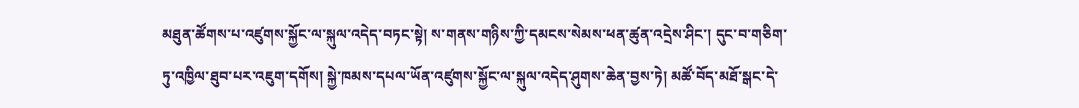མཐུན་ཚོགས་པ་འཛུགས་སྐྱོང་ལ་སྐུལ་འདེད་བཏང་སྟེ། ས་གནས་གཉིས་ཀྱི་དམངས་སེམས་ཕན་ཚུན་འདྲེས་ཤིང་། དུང་བ་གཅིག་ཏུ་འཁྱིལ་ཐུབ་པར་འཇུག་དགོས། སྐྱེ་ཁམས་དཔལ་ཡོན་འཛུགས་སྐྱོང་ལ་སྐུལ་འདེད་ཤུགས་ཆེན་བྱས་ཏེ། མཚོ་བོད་མཐོ་སྒང་དེ་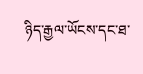ཉིད་རྒྱལ་ཡོངས་དང་ཐ་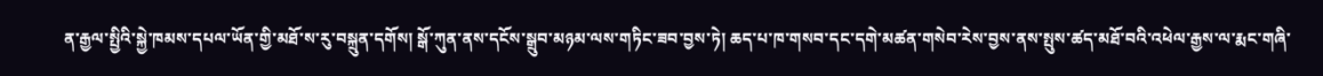ན་རྒྱལ་སྤྱིའི་སྐྱེ་ཁམས་དཔལ་ཡོན་གྱི་མཐོ་ས་རུ་བསྐྲུན་དགོས། སྒོ་ཀུན་ནས་དངོས་སྒྲུབ་མཉམ་ལས་གཏིང་ཟབ་བྱས་ཏེ། ཆད་པ་ཁ་གསབ་དང་དགེ་མཚན་གསེབ་རེས་བྱས་ནས་སྤུས་ཚད་མཐོ་བའི་འཕེལ་རྒྱས་ལ་རྨང་གཞི་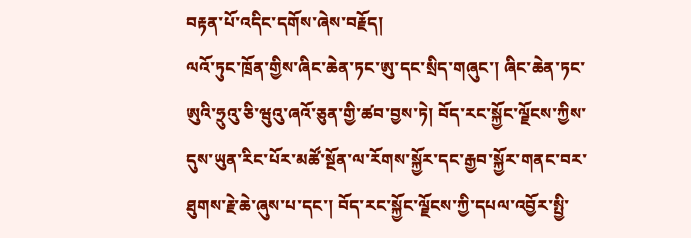བརྟན་པོ་འདིང་དགོས་ཞེས་བརྗོད།
ལའོ་ཏུང་ཁྲོན་གྱིས་ཞིང་ཆེན་ཏང་ཨུ་དང་སྲིད་གཞུང་། ཞིང་ཆེན་ཏང་ཨུའི་ཧྲུའུ་ཅི་ཝུའུ་ཞའོ་ཅུན་གྱི་ཚབ་བྱས་ཏེ། བོད་རང་སྐྱོང་ལྗོངས་ཀྱིས་དུས་ཡུན་རིང་པོར་མཚོ་སྔོན་ལ་རོགས་སྐྱོར་དང་རྒྱབ་སྐྱོར་གནང་བར་ཐུགས་རྗེ་ཆེ་ཞུས་པ་དང་། བོད་རང་སྐྱོང་ལྗོངས་ཀྱི་དཔལ་འབྱོར་སྤྱི་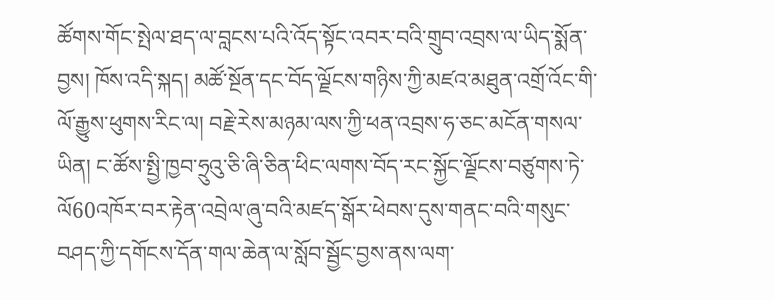ཚོགས་གོང་སྤེལ་ཐད་ལ་བླངས་པའི་འོད་སྟོང་འབར་བའི་གྲུབ་འབྲས་ལ་ཡིད་སྨོན་བྱས། ཁོས་འདི་སྐད། མཚོ་སྔོན་དང་བོད་ལྗོངས་གཉིས་ཀྱི་མཛའ་མཐུན་འགྲོ་འོང་གི་ལོ་རྒྱུས་ཕུགས་རིང་ལ། བརྗེ་རེས་མཉམ་ལས་ཀྱི་ཕན་འབྲས་ཧ་ཅང་མངོན་གསལ་ཡིན། ང་ཚོས་སྤྱི་ཁྱབ་ཧྲུའུ་ཅི་ཞི་ཅིན་ཕིང་ལགས་བོད་རང་སྐྱོང་ལྗོངས་བཙུགས་ཏེ་ལོ60འཁོར་བར་རྟེན་འབྲེལ་ཞུ་བའི་མཛད་སྒོར་ཕེབས་དུས་གནང་བའི་གསུང་བཤད་ཀྱི་དགོངས་དོན་གལ་ཆེན་ལ་སློབ་སྦྱོང་བྱས་ནས་ལག་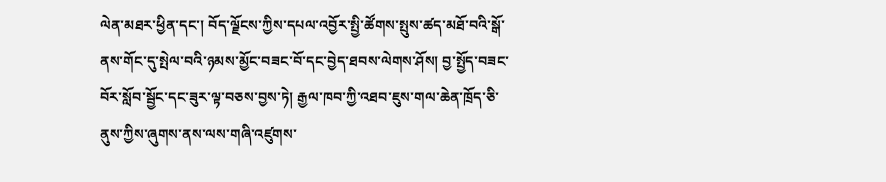ལེན་མཐར་ཕྱིན་དང་། བོད་ལྗོངས་ཀྱིས་དཔལ་འབྱོར་སྤྱི་ཚོགས་སྤུས་ཚད་མཐོ་བའི་སྒོ་ནས་གོང་དུ་སྤེལ་བའི་ཉམས་མྱོང་བཟང་བོ་དང་བྱེད་ཐབས་ལེགས་ཤོས། བྱ་སྤྱོད་བཟང་བོར་སློབ་སྦྱོང་དང་ཟུར་ལྟ་བཅས་བྱས་ཏེ། རྒྱལ་ཁབ་ཀྱི་འཐབ་ཇུས་གལ་ཆེན་ཁྲོད་ཅི་ནུས་ཀྱིས་ཞུགས་ནས་ལས་གཞི་འཛུགས་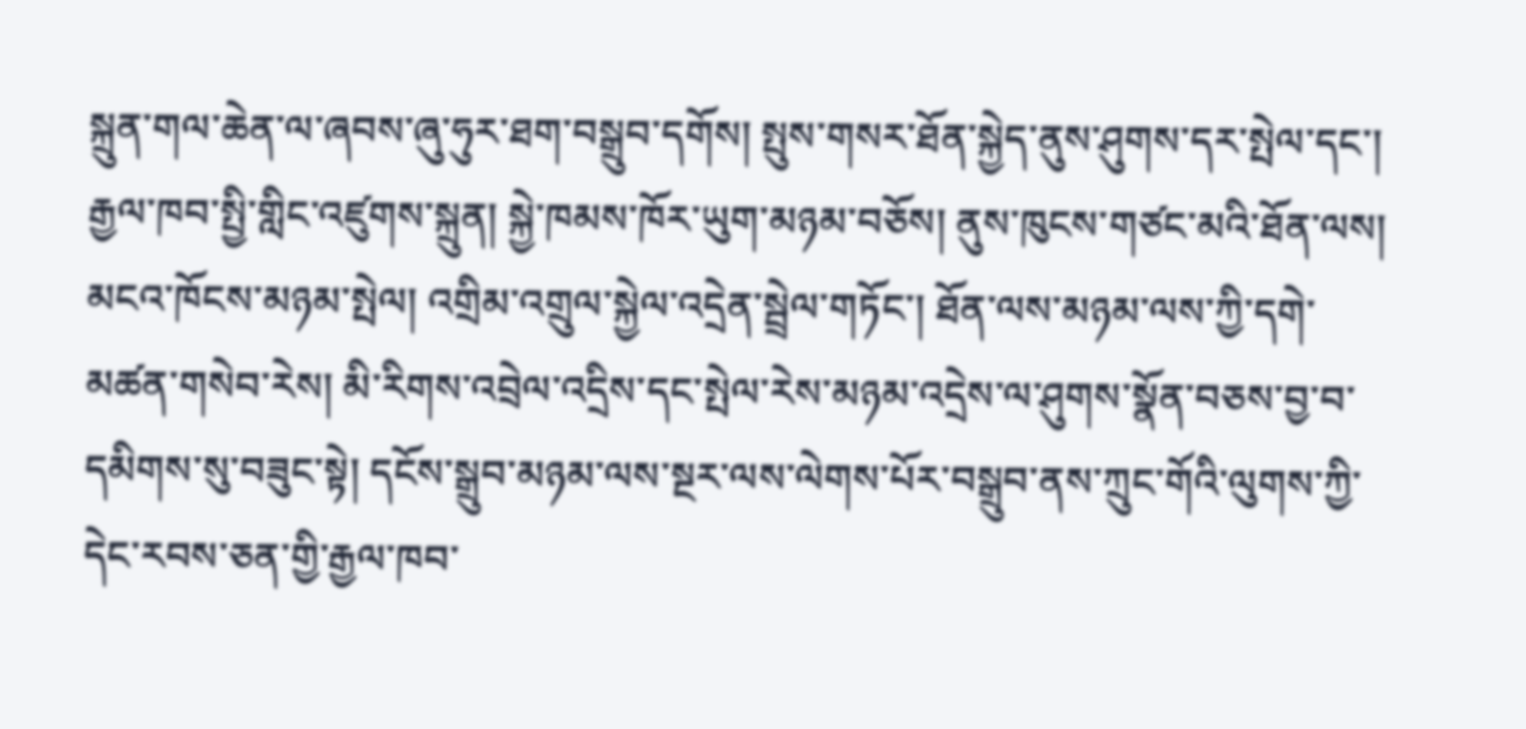སྐྲུན་གལ་ཆེན་ལ་ཞབས་ཞུ་ཧུར་ཐག་བསྒྲུབ་དགོས། སྤུས་གསར་ཐོན་སྐྱེད་ནུས་ཤུགས་དར་སྤེལ་དང་། རྒྱལ་ཁབ་སྤྱི་གླིང་འཛུགས་སྐྲུན། སྐྱེ་ཁམས་ཁོར་ཡུག་མཉམ་བཅོས། ནུས་ཁུངས་གཙང་མའི་ཐོན་ལས། མངའ་ཁོངས་མཉམ་སྤེལ། འགྲིམ་འགྲུལ་སྐྱེལ་འདྲེན་སྦྲེལ་གཏོང་། ཐོན་ལས་མཉམ་ལས་ཀྱི་དགེ་མཚན་གསེབ་རེས། མི་རིགས་འབྲེལ་འདྲིས་དང་སྤེལ་རེས་མཉམ་འདྲེས་ལ་ཤུགས་སྣོན་བཅས་བྱ་བ་དམིགས་སུ་བཟུང་སྟེ། དངོས་སྒྲུབ་མཉམ་ལས་སྔར་ལས་ལེགས་པོར་བསྒྲུབ་ནས་ཀྲུང་གོའི་ལུགས་ཀྱི་དེང་རབས་ཅན་གྱི་རྒྱལ་ཁབ་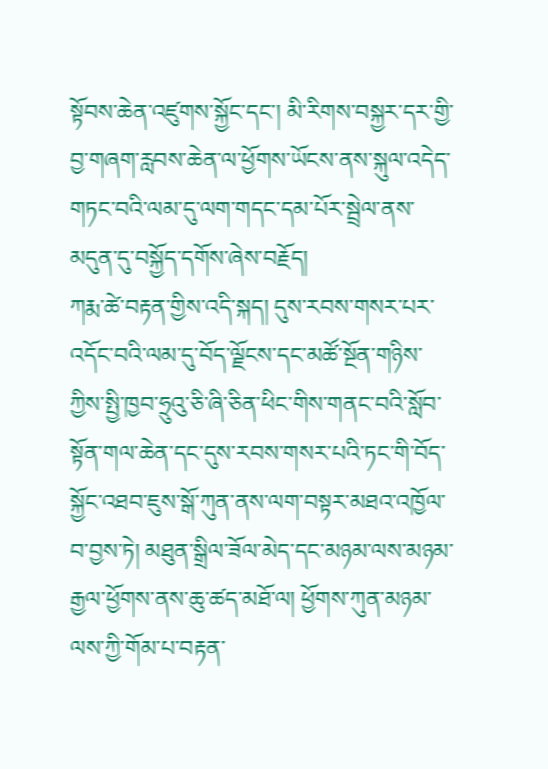སྟོབས་ཆེན་འཛུགས་སྐྱོང་དང་། མི་རིགས་བསྐྱར་དར་གྱི་བྱ་གཞག་རླབས་ཆེན་ལ་ཕྱོགས་ཡོངས་ནས་སྐུལ་འདེད་གཏང་བའི་ལམ་དུ་ལག་གདང་དམ་པོར་སྦྲེལ་ནས་མདུན་དུ་བསྐྱོད་དགོས་ཞེས་བརྗོད།
ཀརྨ་ཚེ་བརྟན་གྱིས་འདི་སྐད། དུས་རབས་གསར་པར་འདོང་བའི་ལམ་དུ་བོད་ལྗོངས་དང་མཚོ་སྔོན་གཉིས་ཀྱིས་སྤྱི་ཁྱབ་ཧྲུའུ་ཅི་ཞི་ཅིན་ཕིང་གིས་གནང་བའི་སློབ་སྟོན་གལ་ཆེན་དང་དུས་རབས་གསར་པའི་ཏང་གི་བོད་སྐྱོང་འཐབ་ཇུས་སྒོ་ཀུན་ནས་ལག་བསྟར་མཐའ་འཁྱོལ་བ་བྱས་ཏེ། མཐུན་སྒྲིལ་ཟོལ་མེད་དང་མཉམ་ལས་མཉམ་རྒྱལ་ཕྱོགས་ནས་ཆུ་ཚད་མཐོ་ལ། ཕྱོགས་ཀུན་མཉམ་ལས་ཀྱི་གོམ་པ་བརྟན་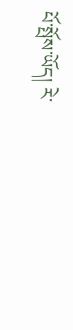པོ་སྤོས་ཡོད། རེ་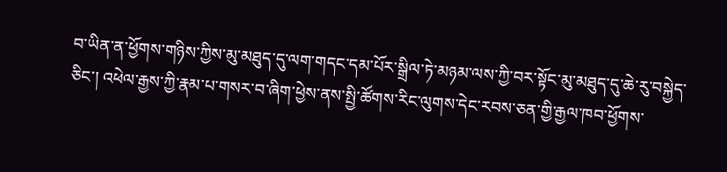བ་ཡིན་ན་ཕྱོགས་གཉིས་ཀྱིས་མུ་མཐུད་དུ་ལག་གདང་དམ་པོར་སྒྲིལ་ཏེ་མཉམ་ལས་ཀྱི་བར་སྟོང་མུ་མཐུད་དུ་ཆེ་རུ་བསྐྱེད་ཅིང་། འཕེལ་རྒྱས་ཀྱི་རྣམ་པ་གསར་བ་ཞིག་ཕྱེས་ནས་སྤྱི་ཚོགས་རིང་ལུགས་དེང་རབས་ཅན་གྱི་རྒྱལ་ཁབ་ཕྱོགས་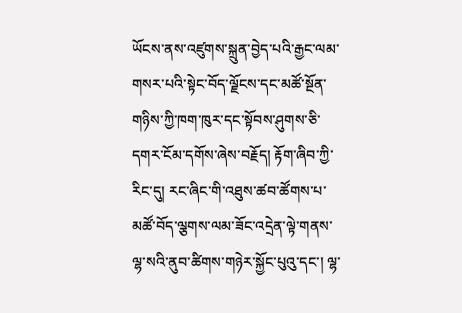ཡོངས་ནས་འཛུགས་སྐྲུན་བྱེད་པའི་རྒྱང་ལམ་གསར་པའི་སྟེང་བོད་ལྗོངས་དང་མཚོ་སྔོན་གཉིས་ཀྱི་ཁག་ཁུར་དང་སྟོབས་ཤུགས་ཅི་དགར་ངོམ་དགོས་ཞེས་བརྗོད། རྟོག་ཞིབ་ཀྱི་རིང་དུ། རང་ཞིང་གི་འཐུས་ཚབ་ཚོགས་པ་མཚོ་བོད་ལྕགས་ལམ་ཟོང་འདྲེན་ལྟེ་གནས་ལྷ་སའི་ནུབ་ཚིགས་གཉེར་སྐྱོང་པུའུ་དང་། ལྷ་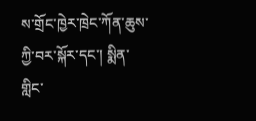ས་གྲོང་ཁྱེར་ཁྲེང་ཀོན་ཆུས་ཀྱི་བར་སྐོར་དང་། སྨིན་གླིང་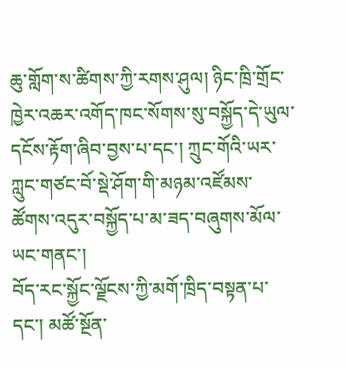ཆུ་གློག་ས་ཚིགས་ཀྱི་རགས་ཤུལ། ཉིང་ཁྲི་གྲོང་ཁྱེར་འཆར་འགོད་ཁང་སོགས་སུ་བསྐྱོད་དེ་ཡུལ་དངོས་རྟོག་ཞིབ་བྱས་པ་དང་། ཀྲུང་གོའི་ཡར་ཀླུང་གཙང་བོ་སྡེ་ཤོག་གི་མཉམ་འཛོམས་ཚོགས་འདུར་བསྐྱོད་པ་མ་ཟད་བཞུགས་མོལ་ཡང་གནང་།
བོད་རང་སྐྱོང་ལྗོངས་ཀྱི་མགོ་ཁྲིད་བསྟན་པ་དང་། མཚོ་སྔོན་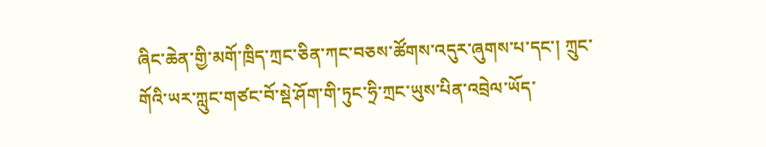ཞིང་ཆེན་གྱི་མགོ་ཁྲིད་ཀྲང་ཅིན་ཀང་བཅས་ཚོགས་འདུར་ཞུགས་པ་དང་། ཀྲུང་གོའི་ཡར་ཀླུང་གཙང་བོ་སྡེ་ཤོག་གི་ཏུང་ཧྲི་ཀྲང་ཡུས་པིན་འབྲེལ་ཡོད་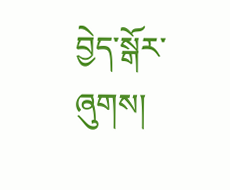བྱེད་སྒོར་ཞུགས།